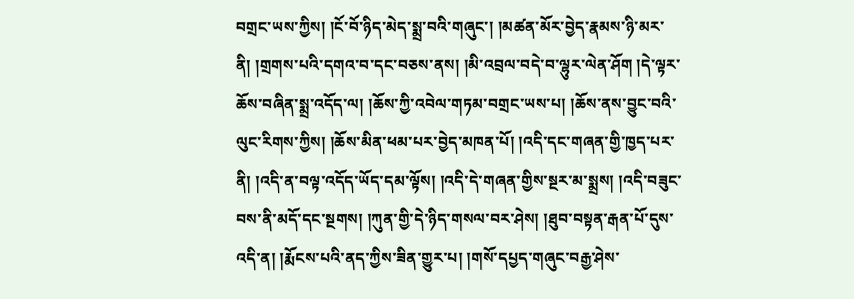བགྲང་ཡས་ཀྱིས། །ངོ་བོ་ཉིད་མེད་སྨྲ་བའི་གཞུང་། །མཚན་མོར་བྱེད་རྣམས་ཉི་མར་ནི། །གྲགས་པའི་དགའ་བ་དང་བཅས་ནས། །མི་འབྲལ་བདེ་བ་ལྷུར་ལེན་ཤོག །དེ་ལྟར་ཆོས་བཞིན་སྨྲ་འདོད་ལ། །ཆོས་ཀྱི་འབེལ་གཏམ་བགྲང་ཡས་པ། །ཆོས་ནས་བྱུང་བའི་ལུང་རིགས་ཀྱིས། །ཆོས་མིན་ཕམ་པར་བྱེད་མཁན་པོ། །འདི་དང་གཞན་གྱི་ཁྱད་པར་ནི། །འདི་ན་བལྟ་འདོད་ཡོད་དམ་ལྟོས། །འདི་དེ་གཞན་གྱིས་སྔར་མ་སྨྲས། །འདི་བཟུང་བས་ནི་མདོ་དང་སྔགས། །ཀུན་གྱི་དེ་ཉིད་གསལ་བར་ཤེས། །ཐུབ་བསྟན་རྒན་པོ་དུས་འདི་ན། །རྨོངས་པའི་ནད་ཀྱིས་ཟིན་གྱུར་པ། །གསོ་དཔྱད་གཞུང་བརྒྱ་ཤེས་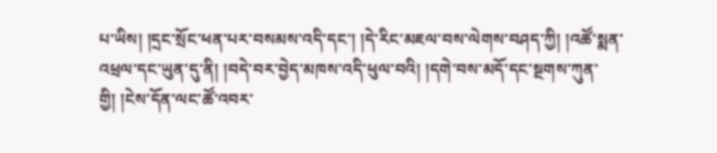པ་ཡིས། །དྲང་སྲོང་ཕན་པར་བསམས་འདི་དང་། །དེ་རིང་མཇལ་བས་ལེགས་བཤད་ཀྱི། །འཚོ་སྨན་འཕྲལ་དང་ཡུན་དུ་ནི། །བདེ་བར་བྱེད་མཁས་འདི་ཕུལ་བའི། །དགེ་བས་མདོ་དང་སྔགས་ཀུན་གྱི། །ངེས་དོན་ལང་ཚོ་འབར་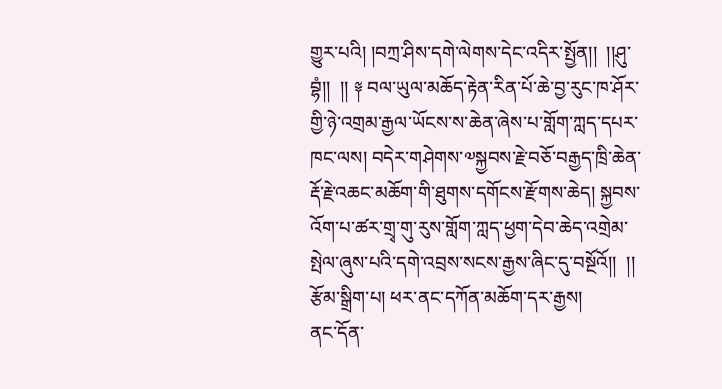གྱུར་པའི། །བཀྲ་ཤིས་དགེ་ལེགས་དེང་འདིར་སྤྱོན།།  །།ཤུ་བྷཾ།།  །། ༈ བལ་ཡུལ་མཆོད་རྟེན་རིན་པོ་ཆེ་བྱ་རུང་ཁ་ཤོར་གྱི་ཉེ་འགྲམ་རྒྱལ་ཡོངས་ས་ཆེན་ཞེས་པ་གློག་ཀླད་དཔར་ཁང་ལས། བདེར་གཤེགས་༧སྐྱབས་རྗེ་བཅོ་བརྒྱད་ཁྲི་ཆེན་རྡོ་རྗེ་འཆང་མཆོག་གི་ཐུགས་དགོངས་རྫོགས་ཆེད། སྐྱབས་འོག་པ་ཚར་གྲྭ་གུ་རུས་གློག་ཀླད་ཕྱག་དེབ་ཆེད་འགྲེམ་སྤེལ་ཞུས་པའི་དགེ་འབྲས་སངས་རྒྱས་ཞིང་དུ་བསྔོའོ།།  །།
རྩོམ་སྒྲིག་པ། ཕར་ནང་དཀོན་མཆོག་དར་རྒྱས།
ནང་དོན་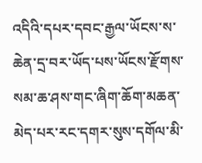འདིའི་དཔར་དབང་རྒྱལ་ཡོངས་ས་ཆེན་དྲ་བར་ཡོད་པས་ཡོངས་རྫོགས་སམ་ཆ་ཤས་གང་ཞིག་ཆོག་མཆན་མེད་པར་རང་དགར་སུས་དགོལ་མི་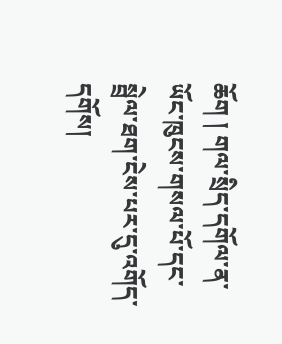ཆོག ། གལ་སྲིད་དགོལ་ན་ཡོང་ཁུངས་གསལ་པོ་དང་སྦྲེལ་ཐག་ངེས་པར་དུ་འགོད་དགོས།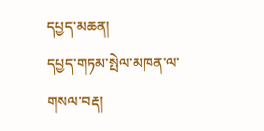དཔྱད་མཆན།
དཔྱད་གཏམ་སྤེལ་མཁན་ལ་གསལ་བརྡ།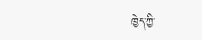ཁྱེད་ཀྱི་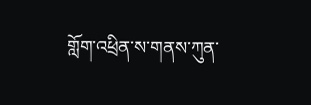གློག་འཕྲིན་ས་གནས་ཀུན་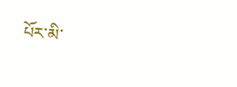པོར་མི་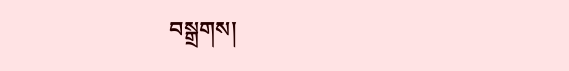བསྒྲགས།